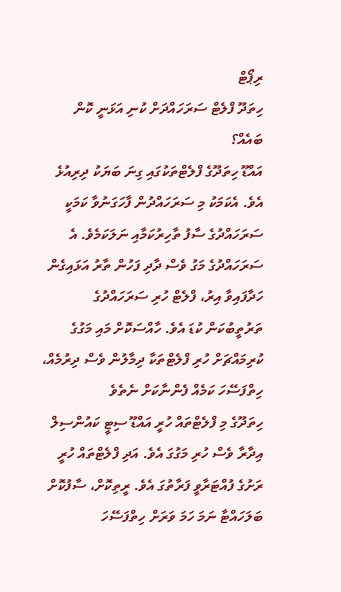ރިޕޯޓް
ހިތަދޫ ފްލެޓް ސަރަހައްދަށް ކުނި އަޅަނީ ކޮން ބައެއް؟
އައްޑޫ ހިތަދޫގެ ފްލެޓްތަކުގައި ގިނަ ބަޔަކު ދިރިއުޅެ އެވެ. އެކަމަކު މި ސަރަހައްދުން ފާހަގަނުވާ ކަމަކީ ސަރަހައްދުގެ ސާފު ތާހިރުކަމާއި ނަލަކަމެވެ. އެ ސަރަހައްދުގެ މަގު ވެސް ދާދި ފަހުން ތާރު އަޅައިގެން ހަދާފައިވާ އިރު، ފްލެޓް ހުރި ސަރަހައްދުގެ ތަރުތީބުކަން ކުޑަ އެވެ. ހާއްސަކޮށް މައި މަގުގެ ކުރިމައްޗަށް ހުރި ފްލެޓްތަކާ ދިމާލުން ވެސް ދިރުމެއް، ހިތްފަސޭހަ ކަމެއް ފެންނާކަށް ނެތެވެ
ހިތަދޫގެ މި ފްލެޓްތައް ހުރީ އައްޑޫ ސިޓީ ކައުންސިލް އިދާރާ ވެސް ހުރި މަގުގަ އެވެ. އަދި ފްލެޓްތައް ހުރީ ރަށުގެ ފުއްޓަރާވީ ފަރާތުގަ އެވެ. ރީތިކޮށް، ސާފުކޮށް ބަލަހައްޓާ ނަމަ ހަމަ ވަރަށް ހިތްފަސޭހަ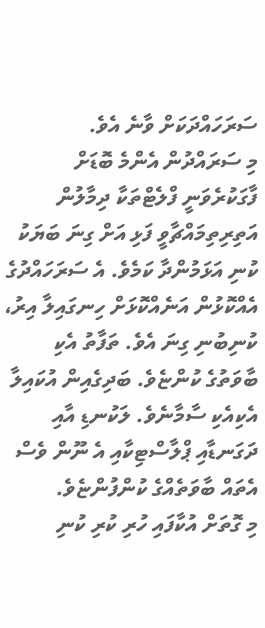ސަރަހައްދަކަށް ވާނެ އެވެ.
މި ސަރައްދުން އެންމެ ބޮޑަށް ފާގަކުރެވަނީ ފްލެޓްތަކާ ދިމާލުން އަތިރިތިމައްޗާވީ ފަޅި އަށް ގިނަ ބަޔަކު ކުނި އަޅަމުންދާ ކަމެވެ. އެ ސަރަހައްދުގެ އެއްކޮޅުން އަނެއްކޮޅަށް ހިނގައިލާ އިރު، ކުނިބުނި ގިނަ އެވެ. ތަފާތު އެކި ބާވަތުގެ ކުންޏެވެ. ބަދިގެއިން އުކައިލާ އެކިއެކި ސާމާނެވެ. ލަކުނޑި އާއި ދަގަނޑާއި ޕްލާސްޓިކާއި އެ ނޫން ވެސް އެތައް ބާވަތެއްގެ ކުންފުންޏެވެ.
މި ގޮތަށް އުކާފައި ހުރި ކުރި ކުނި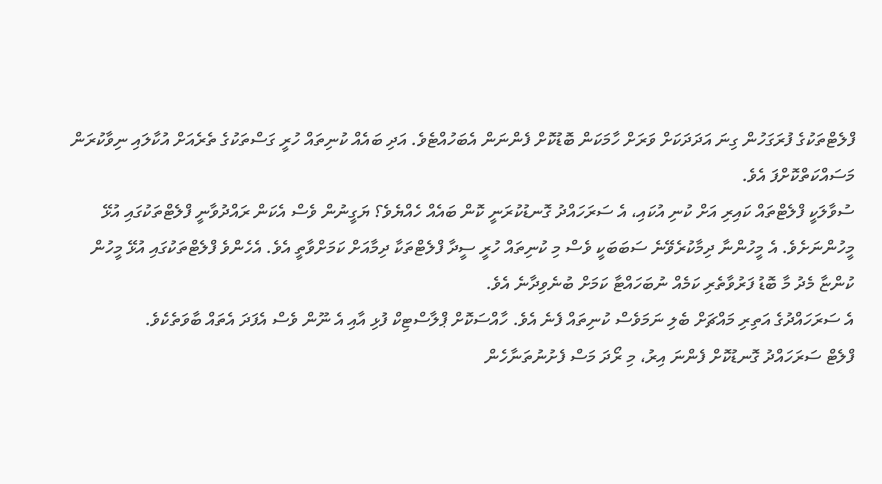ފްލެޓްތަކުގެ ފުރަގަހުން ގިނަ އަދަދަކަށް ވަރަށް ހާމަކަން ބޮޑުކޮށް ފެންނަން އެބަހުއްޓެވެ. އަދި ބައެއް ކުނިތައް ހުރީ ގަސްތަކުގެ ތެރެއަށް އުކާލައި ނިވާކުރަން މަސައްކަތްކޮށްފަ އެވެ.
ސުވާލަކީ ފްލެޓްތައް ކައިރި އަށް ކުނި އުކައި، އެ ސަރަހައްދު ގޮނޑުކުރަނީ ކޮން ބައެއް ހެއްޔެވެ؟ ޔަގީނުން ވެސް އެކަން ރައްދުވާނީ ފްލެޓްތަކުގައި އުޅޭ މީހުންނަށެވެ. އެ މީހުންނާ ދިމާކުރެވޭނެ ސަބަބަކީ ވެސް މި ކުނިތައް ހުރީ ސީދާ ފްލެޓްތަކާ ދިމާއަށް ކަމަށްވާތީ އެވެ. އެހެންވެ ފްލެޓްތަކުގައި އުޅޭ މީހުން ކުންޏާ މެދު މާ ބޮޑު ފަރުވާތެރި ކަމެއް ނުބަހައްޓާ ކަމަށް ބުނެވިދާނެ އެވެ.
އެ ސަރަހައްދުގެ އަތިރި މައްޗަށް ބެލި ނަމަވެސް ކުނިތައް ފެނެ އެވެ. ހާއްސަކޮށް ޕްލާސްޓިކް ފުޅި އާއި އެ ނޫން ވެސް އެފަދަ އެތައް ބާވަތެކެވެ.
ފްލެޓް ސަރަހައްދު ގޮނޑުކޮށް ފެންނަ އިރު، މި ރޯދަ މަސް ފެށުނުތަނާހެން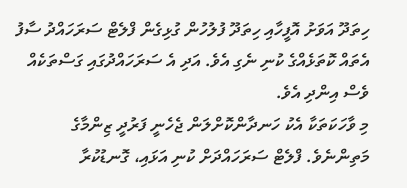ހިތަދޫ އަވަށު އޮފީހާއި ހިތަދޫ ފުލުހުން ގުޅިގެން ފްލެޓް ސަރަހައްދު ސާފު އެތައް ކޮތަޅެއްގެ ކުނި ނެގި އެވެ. އަދި އެ ސަރަހައްދުގައި ގަސްތަކެއް ވެސް އިންދި އެވެ.
މި ވާހަކަތަކާ އެކު ހަނދާންކޮށްލަން ޖެހެނީ ފަރުދީ ޒިންމާގެ މަތިންނެވެ. ފްލެޓް ސަރަހައްދަށް ކުނި އަޅައި، ގޮނޑުކުރާ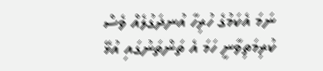ނަމަ އެކަމުގެ ހުރިހާ އުނދަގުލެއް ވެސް ކުރިމަތިވާނީ ހަމަ އެ ތަންތަނުގައި އުޅޭ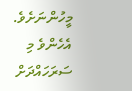މީހުންނަށެވެ. އެހެންވެ މި ސަރަހައްދަށް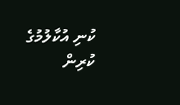ކުނި އުކާލުމުގެ ކުރިން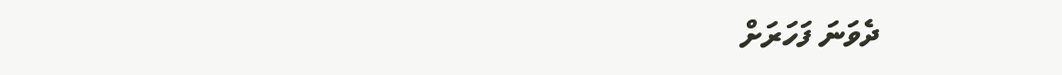ދެވަނަ ފަހަރަށް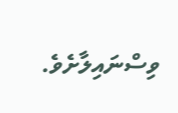ވިސްނައިލާށެވެ.